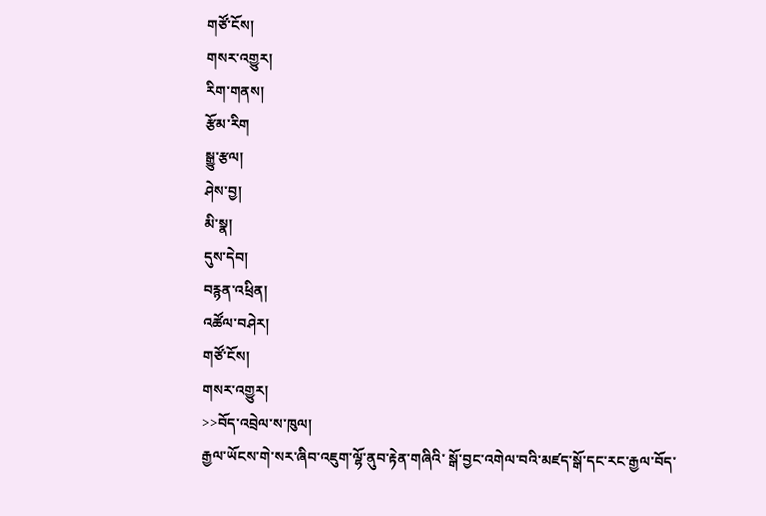གཙོ་ངོས།
གསར་འགྱུར།
རིག་གནས།
རྩོམ་རིག
སྒྱུ་རྩལ།
ཤེས་བྱ།
མི་སྣ།
དུས་དེབ།
བརྙན་འཕྲིན།
འཚོལ་བཤེར།
གཙོ་ངོས།
གསར་འགྱུར།
>>བོད་འབྲེལ་ས་ཁུལ།
རྒྱལ་ཡོངས་གེ་སར་ཞིབ་འཇུག་ལྷོ་ནུབ་རྟེན་གཞིའི་ སྒོ་བྱང་འགེལ་བའི་མཛད་སྒོ་དང་རང་རྒྱལ་བོད་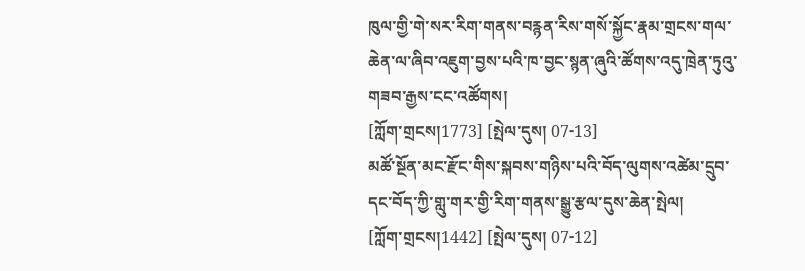ཁུལ་གྱི་གེ་སར་རིག་གནས་བརྙན་རིས་གསོ་སྐྱོང་རྣམ་གྲངས་གལ་ཆེན་ལ་ཞིབ་འཇུག་བྱས་པའི་ཁ་བྱང་སྙན་ཞུའི་ཚོགས་འདུ་ཁྲེན་ཏུའུ་གཟབ་རྒྱས་ངང་འཚོགས།
[ཀློག་གྲངས།1773] [སྤེལ་དུས། 07-13]
མཚོ་སྔོན་མང་རྫོང་གིས་སྐབས་གཉིས་པའི་བོད་ལུགས་འཚེམ་དྲུབ་དང་བོད་ཀྱི་གླུ་གར་གྱི་རིག་གནས་སྒྱུ་རྩལ་དུས་ཆེན་སྤེལ།
[ཀློག་གྲངས།1442] [སྤེལ་དུས། 07-12]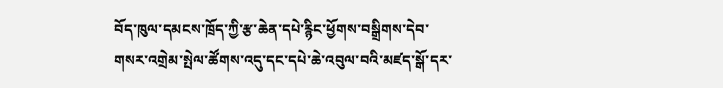བོད་ཁུལ་དམངས་ཁྲོད་ཀྱི་རྩ་ཆེན་དཔེ་རྙིང་ཕྱོགས་བསྒྲིགས་དེབ་གསར་འགྲེམ་སྤེལ་ཚོགས་འདུ་དང་དཔེ་ཆེ་འབུལ་བའི་མཛད་སྒོ་དར་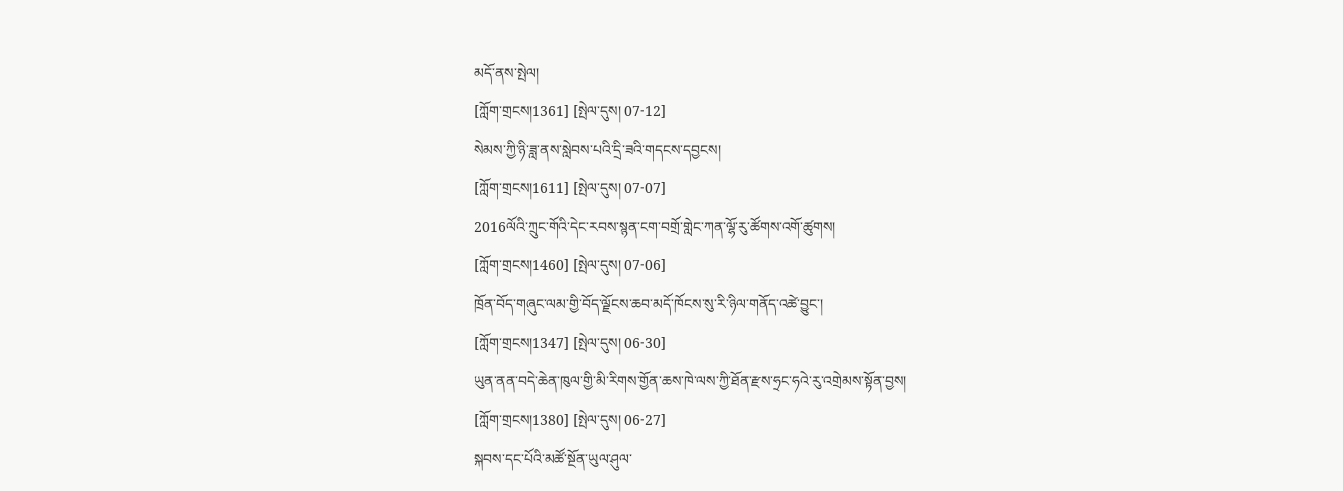མདོ་ནས་སྤེལ།
[ཀློག་གྲངས།1361] [སྤེལ་དུས། 07-12]
སེམས་ཀྱི་ཉི་ཟླ་ནས་སླེབས་པའི་དྲི་ཟའི་གདངས་དབྱངས།
[ཀློག་གྲངས།1611] [སྤེལ་དུས། 07-07]
2016ལོའི་ཀྲུང་གོའི་དེང་རབས་སྙན་ངག་བགྲོ་གླེང་ཀན་ལྷོ་རུ་ཚོགས་འགོ་ཚུགས།
[ཀློག་གྲངས།1460] [སྤེལ་དུས། 07-06]
ཁྲོན་བོད་གཞུང་ལམ་གྱི་བོད་ལྗོངས་ཆབ་མདོ་ཁོངས་སུ་རི་ཉིལ་གནོད་འཚེ་བྱུང་།
[ཀློག་གྲངས།1347] [སྤེལ་དུས། 06-30]
ཡུན་ནན་བདེ་ཆེན་ཁུལ་གྱི་མི་རིགས་གྱོན་ཆས་ཁེ་ལས་ཀྱི་ཐོན་རྫས་ཧྲང་ཧའེ་རུ་འགྲེམས་སྟོན་བྱས།
[ཀློག་གྲངས།1380] [སྤེལ་དུས། 06-27]
སྐབས་དང་པོའི་མཚོ་སྔོན་ཡུལ་ཤུལ་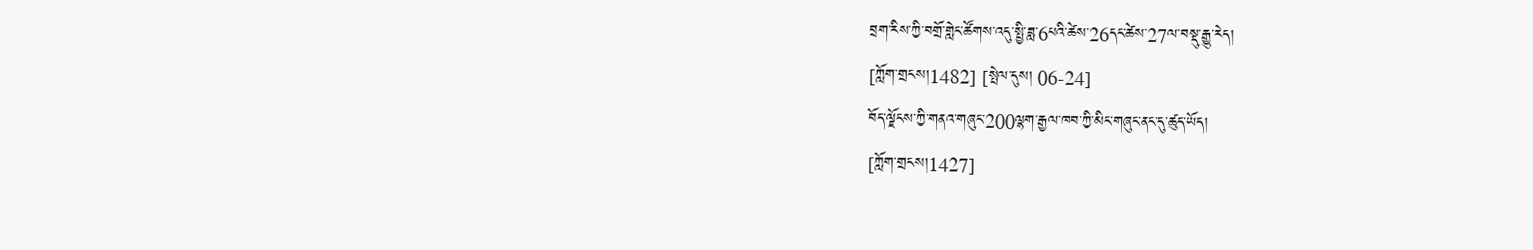བྲག་རིས་ཀྱི་བགྲོ་གླེང་ཚོགས་འདུ་སྤྱི་ཟླ་6པའི་ཚེས་26དང་ཚེས་27ལ་བསྡུ་རྒྱུ་རེད།
[ཀློག་གྲངས།1482] [སྤེལ་དུས། 06-24]
བོད་ལྗོངས་ཀྱི་གནའ་གཞུང་200ལྷག་རྒྱལ་ཁབ་ཀྱི་མིང་གཞུང་ནང་དུ་ཚུད་ཡོད།
[ཀློག་གྲངས།1427]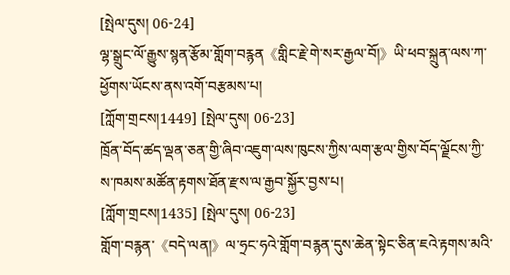[སྤེལ་དུས། 06-24]
ལྷ་སྒྲུང་ལོ་རྒྱུས་སྙན་རྩོམ་གློག་བརྙན《གླིང་རྗེ་གེ་སར་རྒྱལ་བོ།》ཡི་ཕབ་སྐྲུན་ལས་ཀ་ཕྱོགས་ཡོངས་ནས་འགོ་བརྩམས་པ།
[ཀློག་གྲངས།1449] [སྤེལ་དུས། 06-23]
ཁྲོན་བོད་ཚད་ལྡན་ཅན་གྱི་ཞིབ་འཇུག་ལས་ཁུངས་ཀྱིས་ལག་རྩལ་གྱིས་བོད་ལྗོངས་ཀྱི་ས་ཁམས་མཚོན་རྟགས་ཐོན་རྫས་ལ་རྒྱབ་སྐྱོར་བྱས་པ།
[ཀློག་གྲངས།1435] [སྤེལ་དུས། 06-23]
གློག་བརྙན་《བདེ་ལན།》ལ་ཧྲང་ཧའེ་གློག་བརྙན་དུས་ཆེན་སྟེང་ཅིན་ཇའེ་རྟགས་མའི་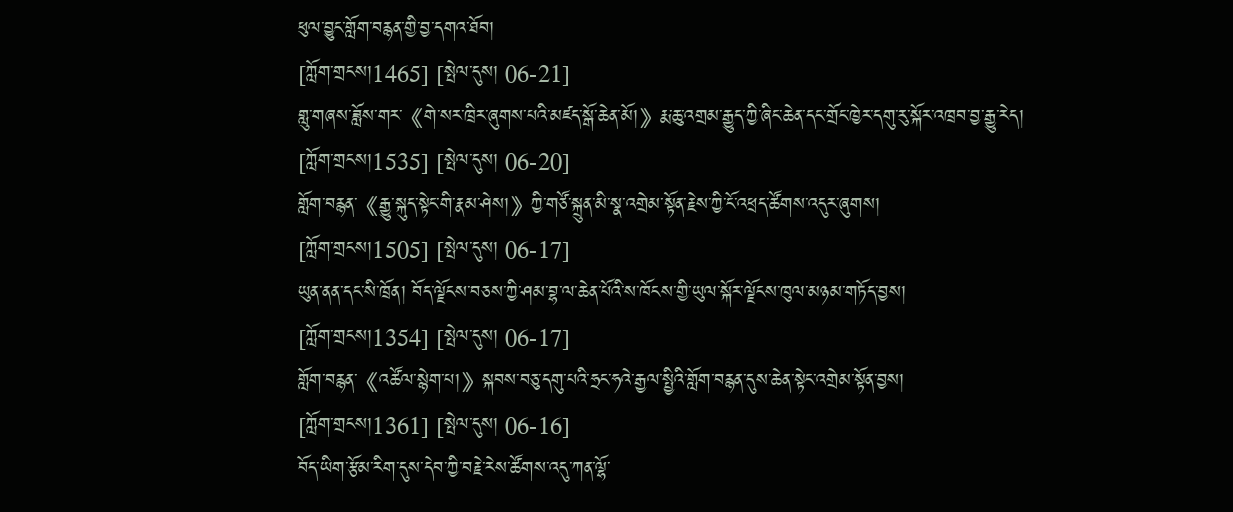ཕུལ་བྱུང་གློག་བརྙན་གྱི་བྱ་དགའ་ཐོབ།
[ཀློག་གྲངས།1465] [སྤེལ་དུས། 06-21]
གླུ་གཞས་ཟློས་གར་《གེ་སར་ཁྲིར་ཞུགས་པའི་མཛད་སྒོ་ཆེན་མོ།》རྨ་ཆུ་འགྲམ་རྒྱུད་ཀྱི་ཞིང་ཆེན་དང་གྲོང་ཁྱེར་དགུ་རུ་སྐོར་འཁྲབ་བྱ་རྒྱུ་རེད།
[ཀློག་གྲངས།1535] [སྤེལ་དུས། 06-20]
གློག་བརྙན་《རྒྱུ་སྐུད་སྟེང་གི་རྣམ་ཤེས།》ཀྱི་གཙོ་སྐྲུན་མི་སྣ་འགྲེམ་སྟོན་རྗེས་ཀྱི་ངོ་འཕྲད་ཚོགས་འདུར་ཞུགས།
[ཀློག་གྲངས།1505] [སྤེལ་དུས། 06-17]
ཡུན་ནན་དང་སི་ཁྲོན། བོད་ལྗོངས་བཅས་ཀྱི་ཤམ་བྷ་ལ་ཆེན་པོའི་ས་ཁོངས་གྱི་ཡུལ་སྐོར་ལྗོངས་ཁུལ་མཉམ་གཏོད་བྱས།
[ཀློག་གྲངས།1354] [སྤེལ་དུས། 06-17]
གློག་བརྙན་《འཚོལ་སྙེག་པ།》སྐབས་བཅུ་དགུ་པའི་ཧྲང་ཧའེ་རྒྱལ་སྤྱིའི་གློག་བརྙན་དུས་ཆེན་སྟེང་འགྲེམ་སྟོན་བྱས།
[ཀློག་གྲངས།1361] [སྤེལ་དུས། 06-16]
བོད་ཡིག་རྩོམ་རིག་དུས་དེབ་ཀྱི་བརྗེ་རེས་ཚོགས་འདུ་ཀན་ལྷོ་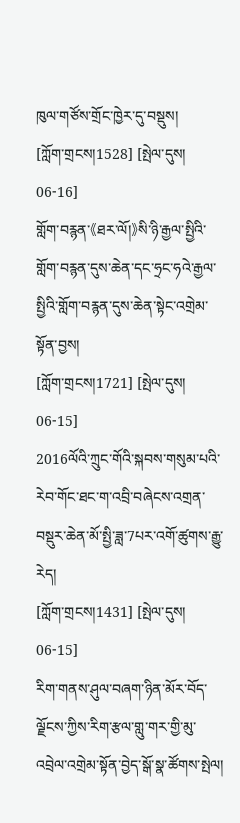ཁུལ་གཙོས་གྲོང་ཁྱེར་དུ་བསྡུས།
[ཀློག་གྲངས།1528] [སྤེལ་དུས། 06-16]
གློག་བརྙན་《ཐར་ལོ།》སི་ཉི་རྒྱལ་སྤྱིའི་གློག་བརྙན་དུས་ཆེན་དང་ཧྲང་ཧའེ་རྒྱལ་སྤྱིའི་གློག་བརྙན་དུས་ཆེན་སྟེང་འགྲེམ་སྟོན་བྱས།
[ཀློག་གྲངས།1721] [སྤེལ་དུས། 06-15]
2016ལོའི་ཀྲུང་གོའི་སྐབས་གསུམ་པའི་རེབ་གོང་ཐང་ག་འབྲི་བཞེངས་འགྲན་བསྡུར་ཆེན་མོ་སྤྱི་ཟླ་7པར་འགོ་ཚུགས་རྒྱུ་རེད།
[ཀློག་གྲངས།1431] [སྤེལ་དུས། 06-15]
རིག་གནས་ཤུལ་བཞག་ཉིན་མོར་བོད་ལྗོངས་ཀྱིས་རིག་རྩལ་གླུ་གར་གྱི་མུ་འབྲེལ་འགྲེམ་སྟོན་བྱེད་སྒོ་སྣ་ཚོགས་སྤེལ།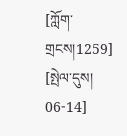[ཀློག་གྲངས།1259] [སྤེལ་དུས། 06-14]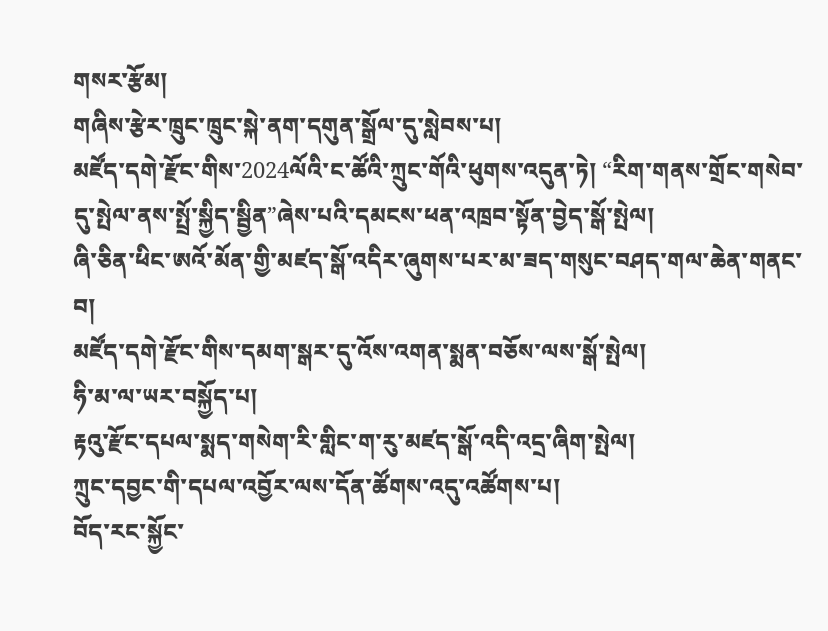གསར་རྩོམ།
གཞིས་རྩེར་ཁྲུང་ཁྲུང་སྐེ་ནག་དགུན་སྒྲོལ་དུ་སླེབས་པ།
མཛོད་དགེ་རྫོང་གིས་2024ལོའི་ང་ཚོའི་ཀྲུང་གོའི་ཕུགས་འདུན་ཏེ། “རིག་གནས་གྲོང་གསེབ་དུ་སྤེལ་ནས་སྤྲོ་སྐྱིད་སྦྱིན”ཞེས་པའི་དམངས་ཕན་འཁྲབ་སྟོན་བྱེད་སྒོ་སྤེལ།
ཞི་ཅིན་ཕིང་ཨའོ་མོན་གྱི་མཛད་སྒོ་འདིར་ཞུགས་པར་མ་ཟད་གསུང་བཤད་གལ་ཆེན་གནང་བ།
མཛོད་དགེ་རྫོང་གིས་དམག་སྒར་དུ་འོས་འགན་སྨན་བཅོས་ལས་སྒོ་སྤེལ།
ཧི་མ་ལ་ཡར་བསྐྱོད་པ།
རྟའུ་རྫོང་དཔལ་སྨད་གསེག་རི་གླིང་ག་རུ་མཛད་སྒོ་འདི་འདྲ་ཞིག་སྤེལ།
ཀྲུང་དབྱང་གི་དཔལ་འབྱོར་ལས་དོན་ཚོགས་འདུ་འཚོགས་པ།
བོད་རང་སྐྱོང་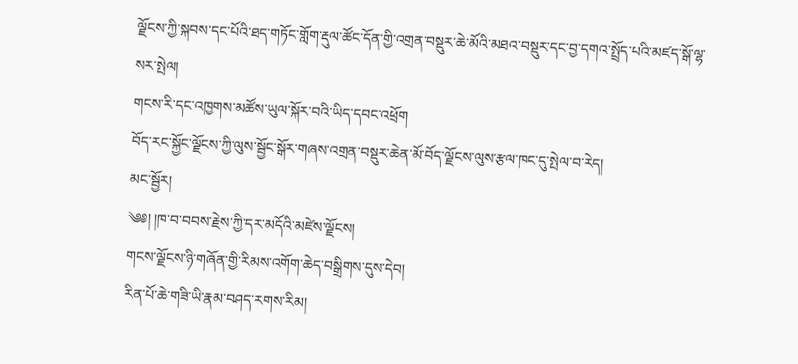ལྗོངས་ཀྱི་སྐབས་དང་པོའི་ཐད་གཏོང་གློག་རྡུལ་ཚོང་དོན་གྱི་འགྲན་བསྡུར་ཆེ་མོའི་མཐའ་བསྡུར་དང་བྱ་དགའ་སྤྲོད་པའི་མཛད་སྒོ་ལྷ་སར་སྤེལ།
གངས་རི་དང་འཁྱགས་མཚོས་ཡུལ་སྐོར་བའི་ཡིད་དབང་འཕྲོག
བོད་རང་སྐྱོང་ལྗོངས་ཀྱི་ལུས་སྦྱོང་སྒོར་གཞས་འགྲན་བསྡུར་ཆེན་མོ་བོད་ལྗོངས་ལུས་རྩལ་ཁང་དུ་སྤེལ་བ་རེད།
མང་སྦྱོར།
༄༅། །ཁ་བ་བབས་རྗེས་ཀྱི་དར་མདོའི་མཛེས་ལྗོངས།
གངས་ལྗོངས་ཉི་གཞོན་གྱི་རིམས་འགོག་ཆེད་བསྒྲིགས་དུས་དེབ།
རིན་པོ་ཆེ་གཟི་ཡི་རྣམ་བཤད་རགས་རིམ།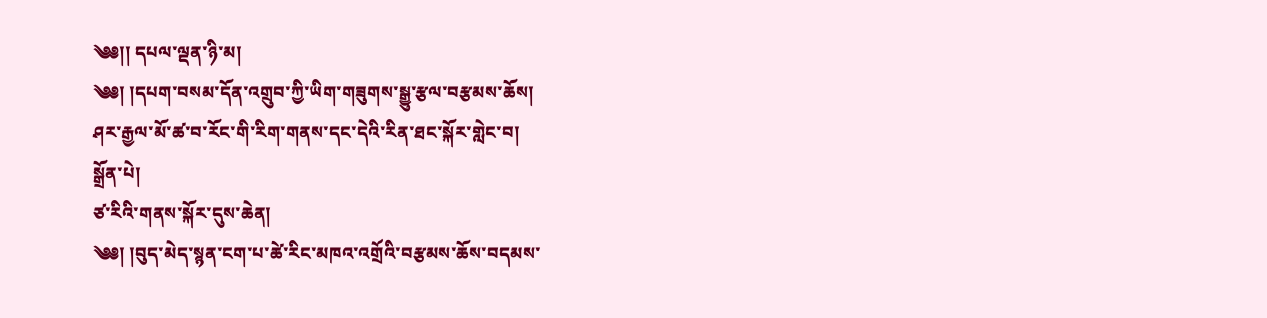༄༅།། དཔལ་ལྡན་ཉི་མ།
༄༅། །དཔག་བསམ་དོན་འགྲུབ་ཀྱི་ཡིག་གཟུགས་སྒྱུ་རྩལ་བརྩམས་ཆོས།
ཤར་རྒྱལ་མོ་ཚ་བ་རོང་གི་རིག་གནས་དང་དེའི་རིན་ཐང་སྐོར་གླེང་བ།
སྒྲོན་པེ།
ཙ་རིའི་གནས་སྐོར་དུས་ཆེན།
༄༅། །བུད་མེད་སྙན་ངག་པ་ཚེ་རིང་མཁའ་འགྲོའི་བརྩམས་ཆོས་བདམས་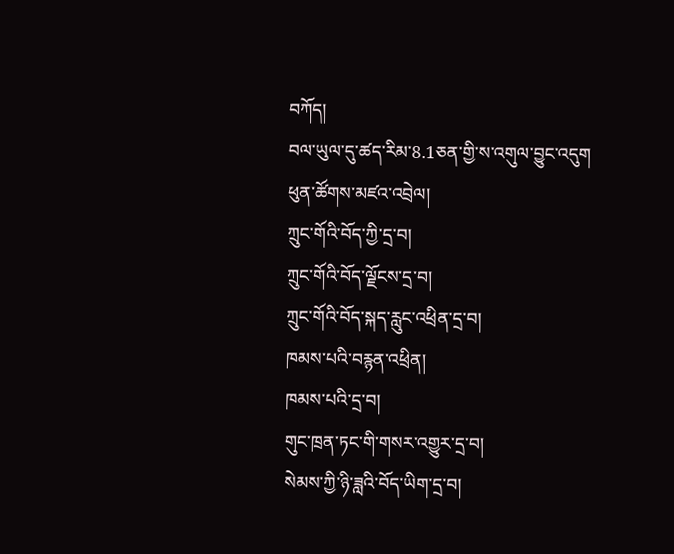བཀོད།
བལ་ཡུལ་དུ་ཚད་རིམ་8.1ཅན་གྱི་ས་འགུལ་བྱུང་འདུག
ཕུན་ཚོགས་མཛའ་འབྲེལ།
ཀྲུང་གོའི་བོད་ཀྱི་དྲ་བ།
ཀྲུང་གོའི་བོད་ལྗོངས་དྲ་བ།
ཀྲུང་གོའི་བོད་སྐད་རླུང་འཕྲིན་དྲ་བ།
ཁམས་པའི་བརྙན་འཕྲིན།
ཁམས་པའི་དྲ་བ།
གུང་ཁྲན་ཏང་གི་གསར་འགྱུར་དྲ་བ།
སེམས་ཀྱི་ཉི་ཟླའི་བོད་ཡིག་དྲ་བ།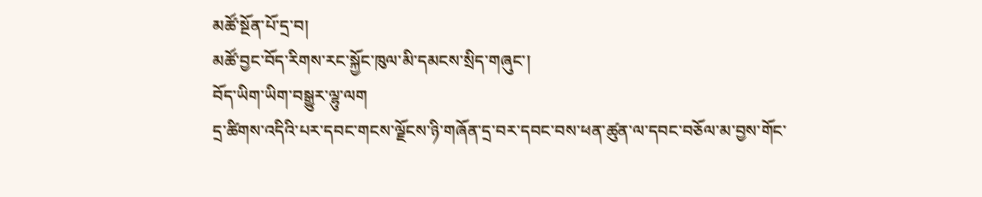མཚོ་སྔོན་པོ་དྲ་བ།
མཚོ་བྱང་བོད་རིགས་རང་སྐྱོང་ཁུལ་མི་དམངས་སྲིད་གཞུང་།
བོད་ཡིག་ཡིག་བསྒྱུར་ལྷུ་ལག
དྲ་ཚིགས་འདིའི་པར་དབང་གངས་ལྗོངས་ཉི་གཞོན་དྲ་བར་དབང་བས་ཕན་ཚུན་ལ་དབང་བཅོལ་མ་བྱས་གོང་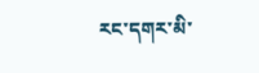རང་དགར་མི་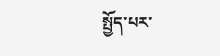སྤྱོད་པར་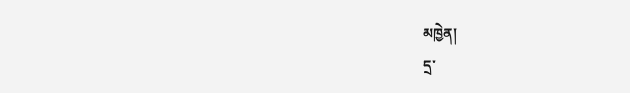མཁྱེན།
དྲ་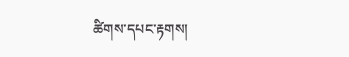ཚིགས་དཔང་རྟགས།